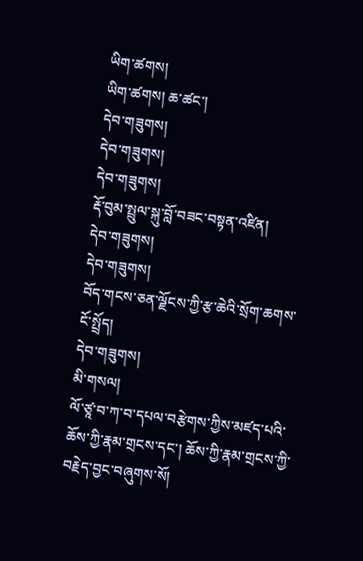ཡིག་ཚགས།
ཡིག་ཚགས། ཆ་ཚང་།
དེབ་གཟུགས།
དེབ་གཟུགས།
དེབ་གཟུགས།
རྡོ་བུམ་སྤྲུལ་སྐུ་བློ་བཟང་བསྟན་འཛིན།
དེབ་གཟུགས།
དེབ་གཟུགས།
བོད་གངས་ཅན་ལྗོངས་ཀྱི་རྩ་ཆེའི་སྲོག་ཆགས་ངོ་སྤྲོད།
དེབ་གཟུགས།
མི་གསལ།
ལོ་ཙཱ་བ་ཀ་བ་དཔལ་བརྩེགས་ཀྱིས་མཛད་པའི་ཆོས་ཀྱི་རྣམ་གྲངས་དང་། ཆོས་ཀྱི་རྣམ་གྲངས་ཀྱི་བརྗེད་བྱང་བཞུགས་སོ།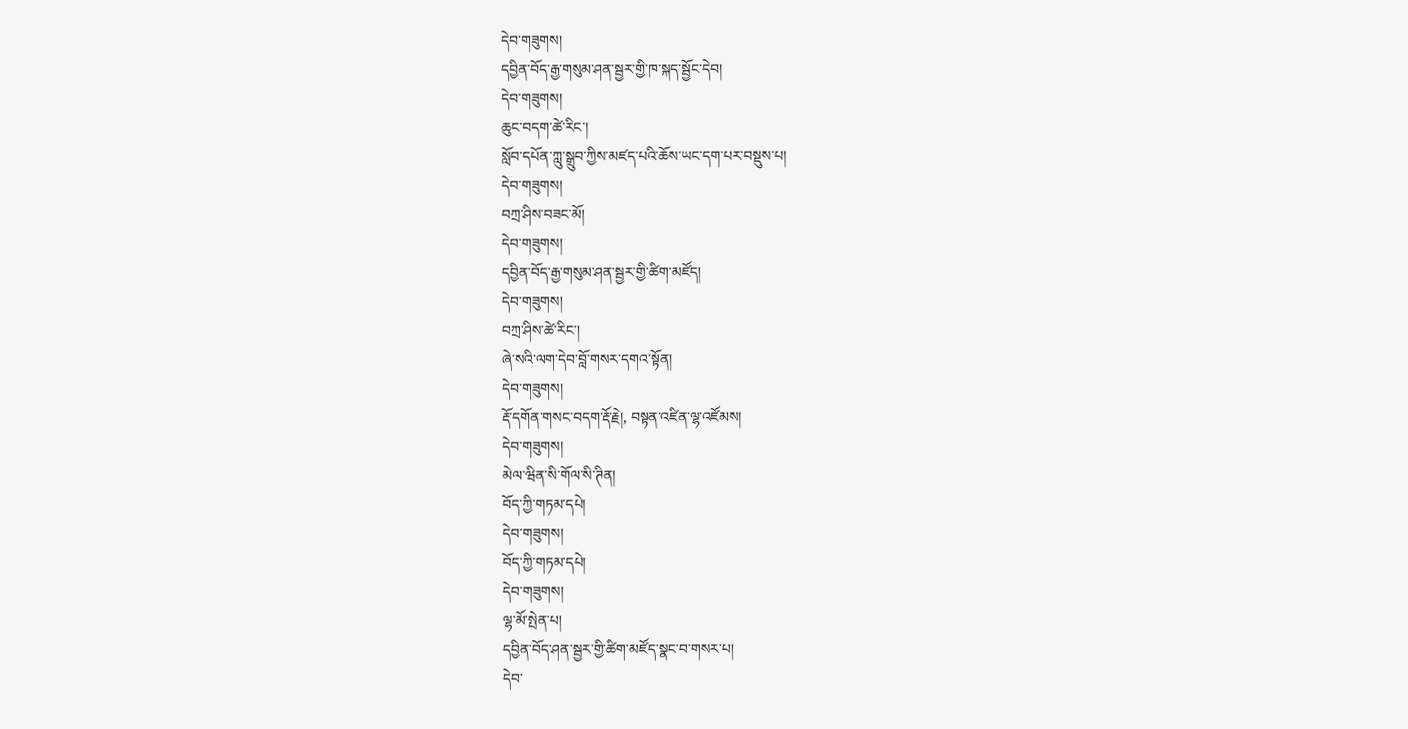དེབ་གཟུགས།
དབྱིན་བོད་རྒྱ་གསུམ་ཤན་སྦྱར་གྱི་ཁ་སྐད་སྦྱོང་དེབ།
དེབ་གཟུགས།
ཆུང་བདག་ཚེ་རིང་།
སློབ་དཔོན་ཀླུ་སྒྲུབ་ཀྱིས་མཛད་པའི་ཆོས་ཡང་དག་པར་བསྡུས་པ།
དེབ་གཟུགས།
བཀྲ་ཤིས་བཟང་མོ།
དེབ་གཟུགས།
དབྱིན་བོད་རྒྱ་གསུམ་ཤན་སྦྱར་གྱི་ཚིག་མཛོད།
དེབ་གཟུགས།
བཀྲ་ཤིས་ཚེ་རིང་།
ཞེ་སའི་ལག་དེབ་བློ་གསར་དགའ་སྟོན།
དེབ་གཟུགས།
རྡོ་དགོན་གསང་བདག་རྡོ་རྗེ།, བསྟན་འཛིན་ལྷ་འཛོམས།
དེབ་གཟུགས།
མེལ་ཝིན་སི་གོལ་སི་ཊིན།
བོད་ཀྱི་གཏམ་དཔེ།
དེབ་གཟུགས།
བོད་ཀྱི་གཏམ་དཔེ།
དེབ་གཟུགས།
ལྷ་མོ་སྤེན་པ།
དབྱིན་བོད་ཤན་སྦྱར་གྱི་ཚིག་མཛོད་སྣང་བ་གསར་པ།
དེབ་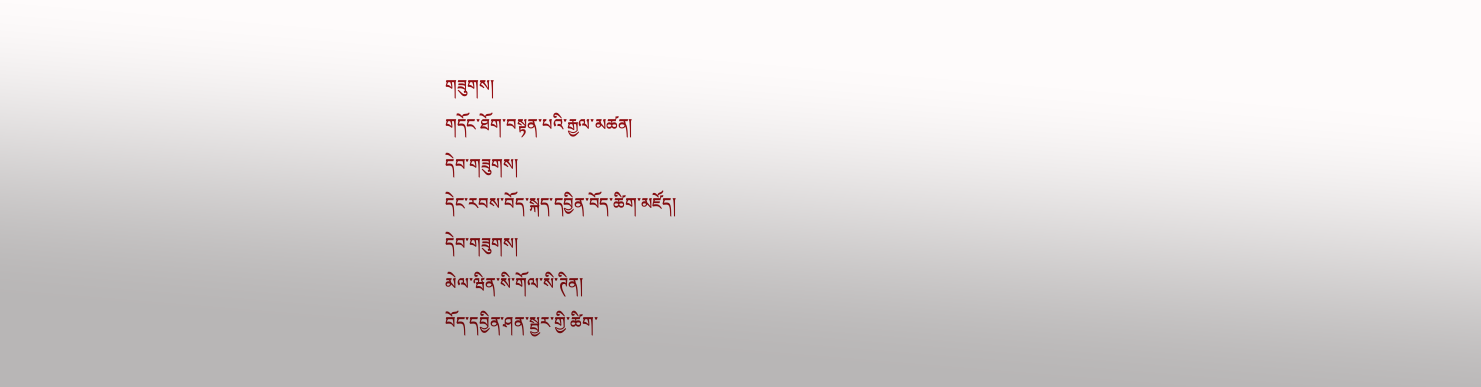གཟུགས།
གདོང་ཐོག་བསྟན་པའི་རྒྱལ་མཚན།
དེབ་གཟུགས།
དེང་རབས་བོད་སྐད་དབྱིན་བོད་ཚིག་མཛོད།
དེབ་གཟུགས།
མེལ་ཝིན་སི་གོལ་སི་ཊིན།
བོད་དབྱིན་ཤན་སྦྱར་གྱི་ཚིག་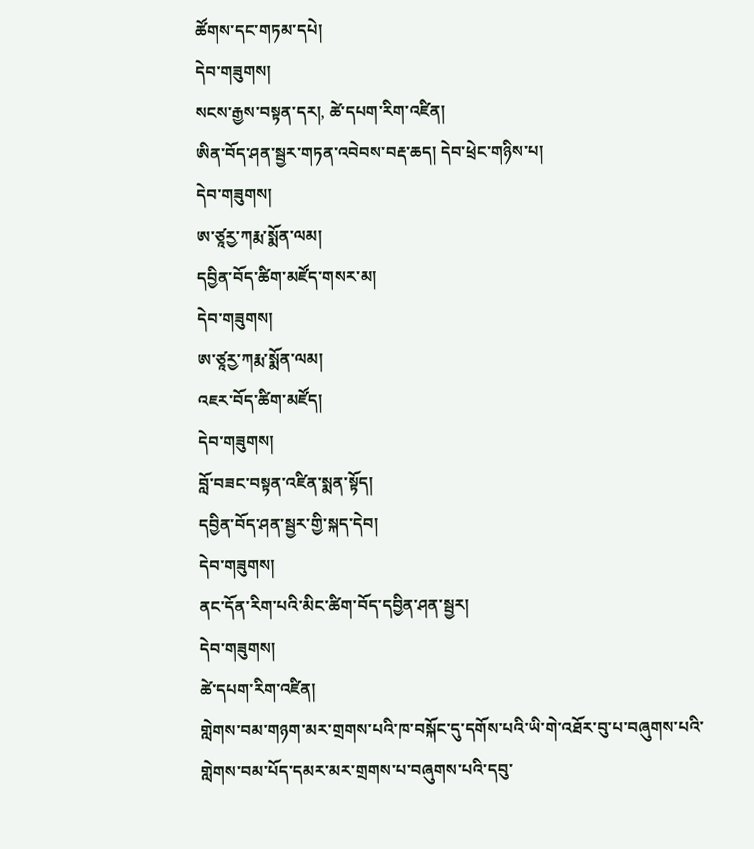ཚོགས་དང་གཏམ་དཔེ།
དེབ་གཟུགས།
སངས་རྒྱས་བསྟན་དར།, ཚེ་དཔག་རིག་འཛིན།
ཨིན་བོད་ཤན་སྦྱར་གཏན་འབེབས་བརྡ་ཆད། དེབ་ཕྲེང་གཉིས་པ།
དེབ་གཟུགས།
ཨ་ཙཱརྱ་ཀརྨ་སྨོན་ལམ།
དབྱིན་བོད་ཚིག་མཛོད་གསར་མ།
དེབ་གཟུགས།
ཨ་ཙཱརྱ་ཀརྨ་སྨོན་ལམ།
འཇར་བོད་ཚིག་མཛོད།
དེབ་གཟུགས།
བློ་བཟང་བསྟན་འཛིན་སྨན་སྟོད།
དབྱིན་བོད་ཤན་སྦྱར་གྱི་སྐད་དེབ།
དེབ་གཟུགས།
ནང་དོན་རིག་པའི་མིང་ཚིག་བོད་དབྱིན་ཤན་སྦྱར།
དེབ་གཟུགས།
ཚེ་དཔག་རིག་འཛིན།
གླེགས་བམ་གཉག་མར་གྲགས་པའི་ཁ་བསྐོང་དུ་དགོས་པའི་ཡི་གེ་འཐོར་བུ་པ་བཞུགས་པའི་གླེགས་བམ་པོད་དམར་མར་གྲགས་པ་བཞུགས་པའི་དབུ་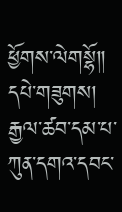ཕྱོགས་ལེགསྷོ༎
དཔེ་གཟུགས།
རྒྱལ་ཚབ་དམ་པ་ཀུན་དགའ་དབང་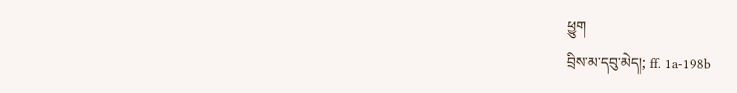ཕྱུག
བྲིས་མ་དབུ་མེད།; ff. 1a-198b